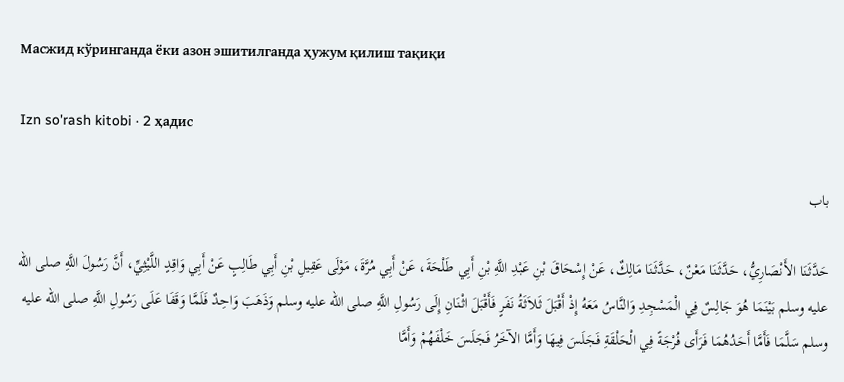Масжид кўринганда ёки азон эшитилганда ҳужум қилиш тақиқи

Izn so'rash kitobi · 2 ҳадис

باب

حَدَّثَنَا الأَنْصَارِيُّ، حَدَّثَنَا مَعْنٌ، حَدَّثَنَا مَالِكٌ، عَنْ إِسْحَاقَ بْنِ عَبْدِ اللَّهِ بْنِ أَبِي طَلْحَةَ، عَنْ أَبِي مُرَّةَ، مَوْلَى عَقِيلِ بْنِ أَبِي طَالِبٍ عَنْ أَبِي وَاقِدٍ اللَّيْثِيِّ، أَنَّ رَسُولَ اللَّهِ صلى الله عليه وسلم بَيْنَمَا هُوَ جَالِسٌ فِي الْمَسْجِدِ وَالنَّاسُ مَعَهُ إِذْ أَقْبَلَ ثَلاَثَةُ نَفَرٍ فَأَقْبَلَ اثْنَانِ إِلَى رَسُولِ اللَّهِ صلى الله عليه وسلم وَذَهَبَ وَاحِدٌ فَلَمَّا وَقَفَا عَلَى رَسُولِ اللَّهِ صلى الله عليه وسلم سَلَّمَا فَأَمَّا أَحَدُهُمَا فَرَأَى فُرْجَةً فِي الْحَلْقَةِ فَجَلَسَ فِيهَا وَأَمَّا الآخَرُ فَجَلَسَ خَلْفَهُمْ وَأَمَّا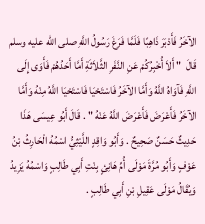الآخَرُ فَأَدْبَرَ ذَاهِبًا فَلَمَّا فَرَغَ رَسُولُ اللَّهِ صلى الله عليه وسلم قَالَ  " أَلاَ أُخْبِرُكُمْ عَنِ النَّفَرِ الثَّلاَثَةِ أَمَّا أَحَدُهُمْ فَأَوَى إِلَى اللَّهِ فَآوَاهُ اللَّهُ وَأَمَّا الآخَرُ فَاسْتَحْيَا فَاسْتَحْيَا اللَّهُ مِنْهُ وَأَمَّا الآخَرُ فَأَعْرَضَ فَأَعْرَضَ اللَّهُ عَنْهُ " . قَالَ أَبُو عِيسَى هَذَا حَدِيثٌ حَسَنٌ صَحِيحٌ . وَأَبُو وَاقِدٍ اللَّيْثِيُّ اسْمُهُ الْحَارِثُ بْنُ عَوْفٍ وَأَبُو مُرَّةَ مَوْلَى أُمِّ هَانِئٍ بِنْتِ أَبِي طَالِبٍ وَاسْمُهُ يَزِيدُ وَيُقَالُ مَوْلَى عَقِيلِ بْنِ أَبِي طَالِبٍ .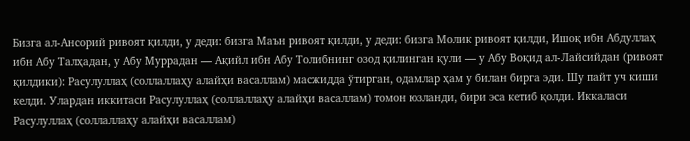Бизга ал-Ансорий ривоят қилди, у деди: бизга Маън ривоят қилди, у деди: бизга Молик ривоят қилди, Ишоқ ибн Абдуллаҳ ибн Абу Талҳадан, у Абу Муррадан — Ақийл ибн Абу Толибнинг озод қилинган қули — у Абу Воқид ал-Лайсийдан (ривоят қилдики): Расулуллаҳ (соллаллаҳу алайҳи васаллам) масжидда ўтирган, одамлар ҳам у билан бирга эди. Шу пайт уч киши келди. Улардан иккитаси Расулуллаҳ (соллаллаҳу алайҳи васаллам) томон юзланди, бири эса кетиб қолди. Иккаласи Расулуллаҳ (соллаллаҳу алайҳи васаллам)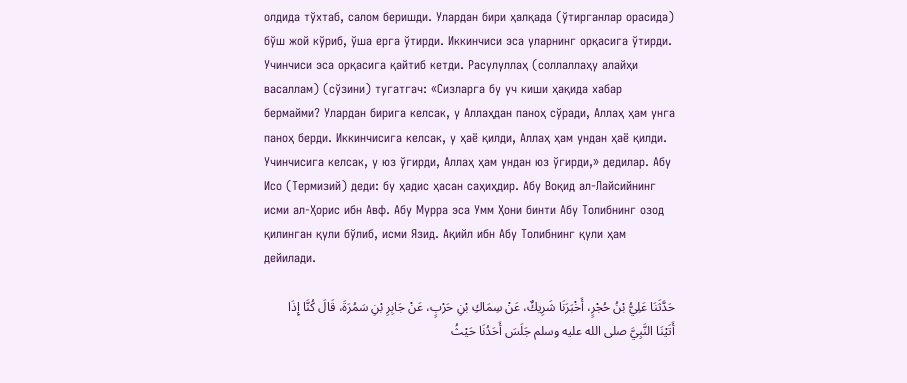олдида тўхтаб, салом беришди. Улардан бири ҳалқада (ўтирганлар орасида) бўш жой кўриб, ўша ерга ўтирди. Иккинчиси эса уларнинг орқасига ўтирди. Учинчиси эса орқасига қайтиб кетди. Расулуллаҳ (соллаллаҳу алайҳи васаллам) (сўзини) тугатгач: «Сизларга бу уч киши ҳақида хабар бермайми? Улардан бирига келсак, у Аллаҳдан паноҳ сўради, Аллаҳ ҳам унга паноҳ берди. Иккинчисига келсак, у ҳаё қилди, Аллаҳ ҳам ундан ҳаё қилди. Учинчисига келсак, у юз ўгирди, Аллаҳ ҳам ундан юз ўгирди,» дедилар. Абу Исо (Термизий) деди: бу ҳадис ҳасан саҳиҳдир. Абу Воқид ал-Лайсийнинг исми ал-Ҳорис ибн Авф. Абу Мурра эса Умм Ҳони бинти Абу Толибнинг озод қилинган қули бўлиб, исми Язид. Ақийл ибн Абу Толибнинг қули ҳам дейилади.

حَدَّثَنَا عَلِيُّ بْنُ حُجْرٍ، أَخْبَرَنَا شَرِيكٌ، عَنْ سِمَاكِ بْنِ حَرْبٍ، عَنْ جَابِرِ بْنِ سَمُرَةَ، قَالَ كُنَّا إِذَا أَتَيْنَا النَّبِيَّ صلى الله عليه وسلم جَلَسَ أَحَدُنَا حَيْثُ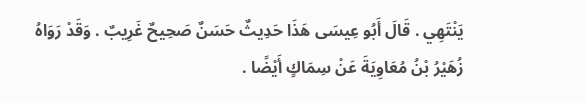يَنْتَهِي . قَالَ أَبُو عِيسَى هَذَا حَدِيثٌ حَسَنٌ صَحِيحٌ غَرِيبٌ . وَقَدْ رَوَاهُ زُهَيْرُ بْنُ مُعَاوِيَةَ عَنْ سِمَاكٍ أَيْضًا .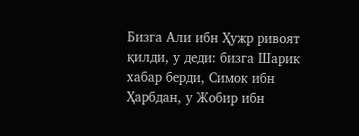Бизга Али ибн Ҳужр ривоят қилди, у деди: бизга Шарик хабар берди, Симок ибн Ҳарбдан, у Жобир ибн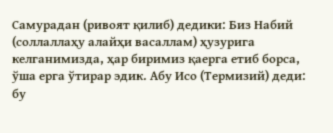Самурадан (ривоят қилиб) дедики: Биз Набий (соллаллаҳу алайҳи васаллам) ҳузурига келганимизда, ҳар биримиз қаерга етиб борса, ўша ерга ўтирар эдик. Абу Исо (Термизий) деди: бу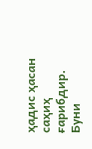ҳадис ҳасан саҳиҳ ғарибдир. Буни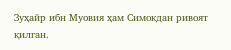Зуҳайр ибн Муовия ҳам Симокдан ривоят қилган.